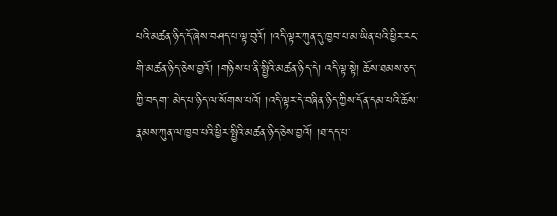པའི་མཚན་ཉིད་དོ་ཞེས་བཤད་པ་ལྟ་བུའོ། །འདི་ལྟར་ཀུན་དུ་ཁྱབ་པ་མ་ཡིན་པའི་ཕྱིར་རང་གི་མཚན་ཉིད་ཅེས་བྱའོ། །གཉིས་པ་ནི་སྤྱིའི་མཚན་ཉིད་དེ། འདི་ལྟ་སྟེ། ཆོས་ཐམས་ཅད་ཀྱི་བདག་ མེད་པ་ཉིད་ལ་སོགས་པའོ། །འདི་ལྟར་དེ་བཞིན་ཉིད་ཀྱིས་དོན་དམ་པའི་ཆོས་རྣམས་ཀུན་ལ་ཁྱབ་པའི་ཕྱིར་སྤྱིའི་མཚན་ཉིད་ཅེས་བྱའོ། །ཐ་དད་པ་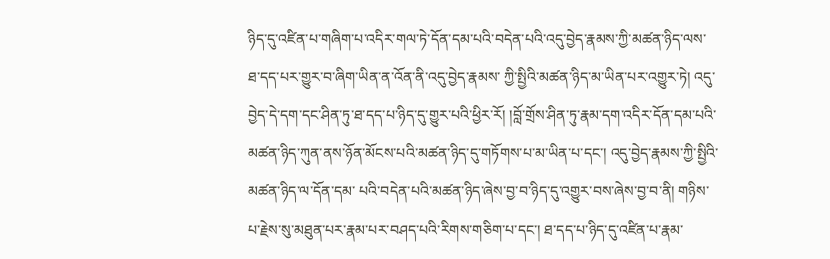ཉིད་དུ་འཛིན་པ་གཞིག་པ་འདིར་གལ་ཏེ་དོན་དམ་པའི་བདེན་པའི་འདུ་བྱེད་རྣམས་ཀྱི་མཚན་ཉིད་ལས་ཐ་དད་པར་གྱུར་བ་ཞིག་ཡིན་ན་འོན་ནི་འདུ་བྱེད་རྣམས་ ཀྱི་སྤྱིའི་མཚན་ཉིད་མ་ཡིན་པར་འགྱུར་ཏེ། འདུ་བྱེད་དེ་དག་དང་ཤིན་ཏུ་ཐ་དད་པ་ཉིད་དུ་གྱུར་པའི་ཕྱིར་རོ། །བློ་གྲོས་ཤིན་ཏུ་རྣམ་དག་འདིར་དོན་དམ་པའི་མཚན་ཉིད་ཀུན་ནས་ཉོན་མོངས་པའི་མཚན་ཉིད་དུ་གཏོགས་པ་མ་ཡིན་པ་དང་། འདུ་བྱེད་རྣམས་ཀྱི་སྤྱིའི་མཚན་ཉིད་ལ་དོན་དམ་ པའི་བདེན་པའི་མཚན་ཉིད་ཞེས་བྱ་བ་ཉིད་དུ་འགྱུར་བས་ཞེས་བྱ་བ་ནི། གཉིས་པ་རྗེས་སུ་མཐུན་པར་རྣམ་པར་བཤད་པའི་རིགས་གཅིག་པ་དང་། ཐ་དད་པ་ཉིད་དུ་འཛིན་པ་རྣམ་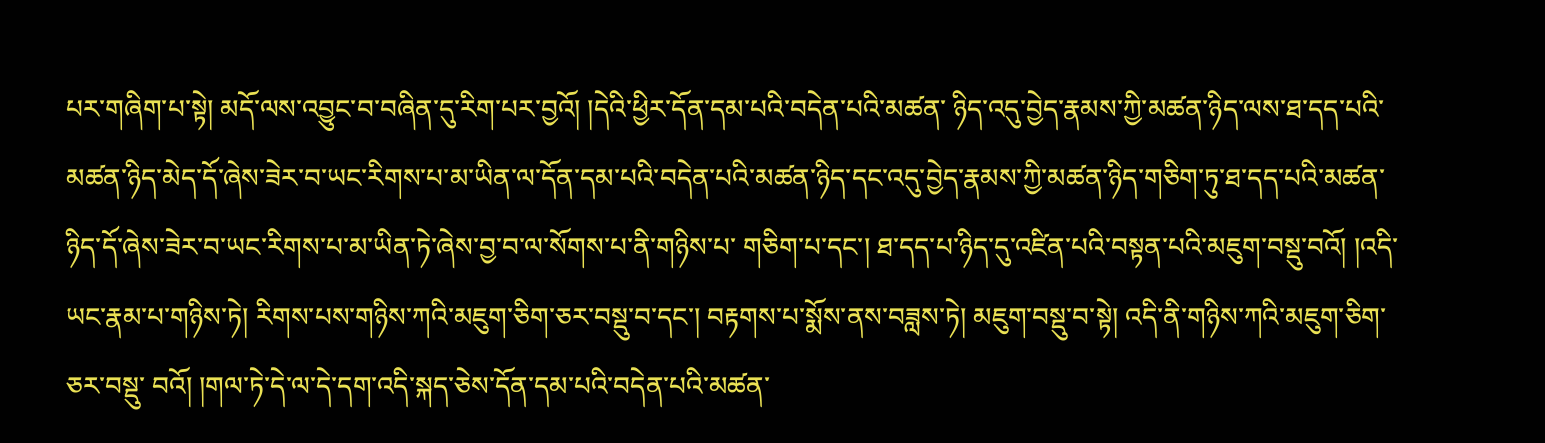པར་གཞིག་པ་སྟེ། མདོ་ལས་འབྱུང་བ་བཞིན་དུ་རིག་པར་བྱའོ། །དེའི་ཕྱིར་དོན་དམ་པའི་བདེན་པའི་མཚན་ ཉིད་འདུ་བྱེད་རྣམས་ཀྱི་མཚན་ཉིད་ལས་ཐ་དད་པའི་མཚན་ཉིད་མེད་དོ་ཞེས་ཟེར་བ་ཡང་རིགས་པ་མ་ཡིན་ལ་དོན་དམ་པའི་བདེན་པའི་མཚན་ཉིད་དང་འདུ་བྱེད་རྣམས་ཀྱི་མཚན་ཉིད་གཅིག་ཏུ་ཐ་དད་པའི་མཚན་ཉིད་དོ་ཞེས་ཟེར་བ་ཡང་རིགས་པ་མ་ཡིན་ཏེ་ཞེས་བྱ་བ་ལ་སོགས་པ་ནི་གཉིས་པ་ གཅིག་པ་དང་། ཐ་དད་པ་ཉིད་དུ་འཛིན་པའི་བསྟན་པའི་མཇུག་བསྡུ་བའོ། །འདི་ཡང་རྣམ་པ་གཉིས་ཏེ། རིགས་པས་གཉིས་ཀའི་མཇུག་ཅིག་ཅར་བསྡུ་བ་དང་། བརྟགས་པ་སྨོས་ནས་བཟླས་ཏེ། མཇུག་བསྡུ་བ་སྟེ། འདི་ནི་གཉིས་ཀའི་མཇུག་ཅིག་ཅར་བསྡུ་ བའོ། །གལ་ཏེ་དེ་ལ་དེ་དག་འདི་སྐད་ཅེས་དོན་དམ་པའི་བདེན་པའི་མཚན་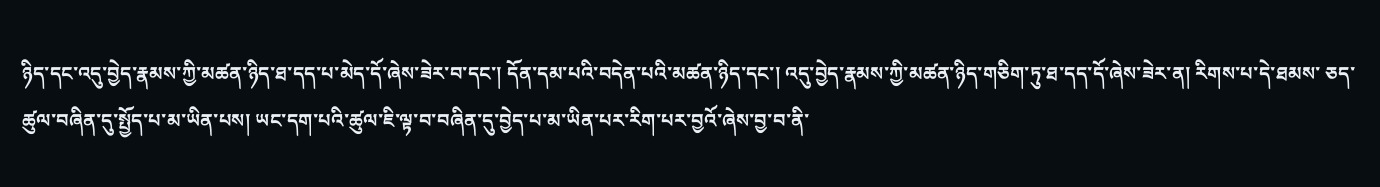ཉིད་དང་འདུ་བྱེད་རྣམས་ཀྱི་མཚན་ཉིད་ཐ་དད་པ་མེད་དོ་ཞེས་ཟེར་བ་དང་། དོན་དམ་པའི་བདེན་པའི་མཚན་ཉིད་དང་། འདུ་བྱེད་རྣམས་ཀྱི་མཚན་ཉིད་གཅིག་ཏུ་ཐ་དད་དོ་ཞེས་ཟེར་ན། རིགས་པ་དེ་ཐམས་ ཅད་ཚུལ་བཞིན་དུ་སྤྱོད་པ་མ་ཡིན་པས། ཡང་དག་པའི་ཚུལ་ཇི་ལྟ་བ་བཞིན་དུ་བྱེད་པ་མ་ཡིན་པར་རིག་པར་བྱའོ་ཞེས་བྱ་བ་ནི་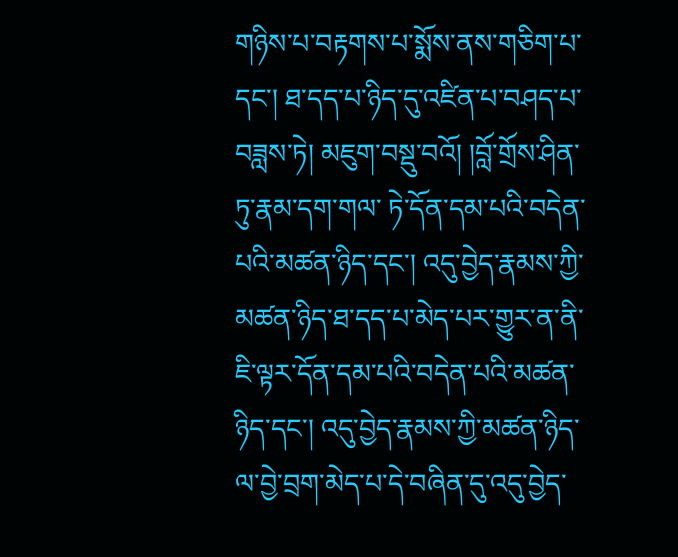གཉིས་པ་བརྟགས་པ་སྨོས་ནས་གཅིག་པ་དང་། ཐ་དད་པ་ཉིད་དུ་འཛིན་པ་བཤད་པ་བཟླས་ཏེ། མཇུག་བསྡུ་བའོ། །བློ་གྲོས་ཤིན་ཏུ་རྣམ་དག་གལ་ ཏེ་དོན་དམ་པའི་བདེན་པའི་མཚན་ཉིད་དང་། འདུ་བྱེད་རྣམས་ཀྱི་མཚན་ཉིད་ཐ་དད་པ་མེད་པར་གྱུར་ན་ནི་ཇི་ལྟར་དོན་དམ་པའི་བདེན་པའི་མཚན་ཉིད་དང་། འདུ་བྱེད་རྣམས་ཀྱི་མཚན་ཉིད་ལ་བྱེ་བྲག་མེད་པ་དེ་བཞིན་དུ་འདུ་བྱེད་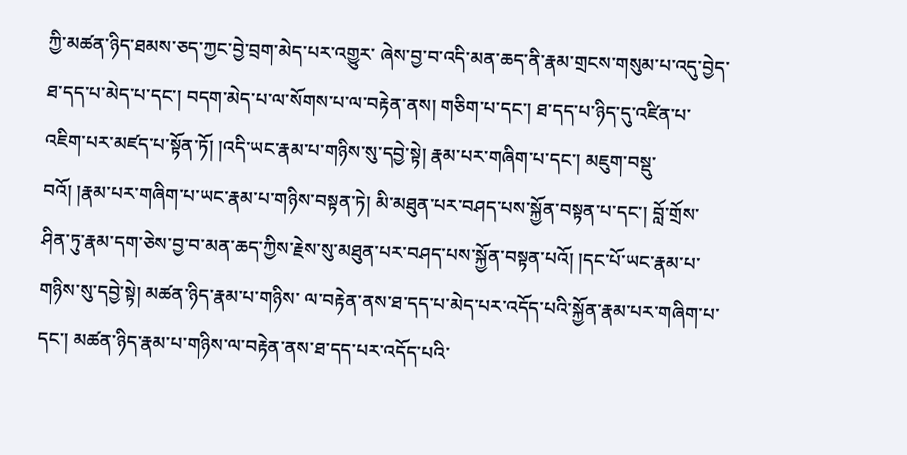ཀྱི་མཚན་ཉིད་ཐམས་ཅད་ཀྱང་བྱེ་བྲག་མེད་པར་འགྱུར་ ཞེས་བྱ་བ་འདི་མན་ཆད་ནི་རྣམ་གྲངས་གསུམ་པ་འདུ་བྱེད་ཐ་དད་པ་མེད་པ་དང་། བདག་མེད་པ་ལ་སོགས་པ་ལ་བརྟེན་ནས། གཅིག་པ་དང་། ཐ་དད་པ་ཉིད་དུ་འཛིན་པ་འཇིག་པར་མཛད་པ་སྟོན་ཏོ། །འདི་ཡང་རྣམ་པ་གཉིས་སུ་དབྱེ་སྟེ། རྣམ་པར་གཞིག་པ་དང་། མཇུག་བསྡུ་ བའོ། །རྣམ་པར་གཞིག་པ་ཡང་རྣམ་པ་གཉིས་བསྟན་ཏེ། མི་མཐུན་པར་བཤད་པས་སྐྱོན་བསྟན་པ་དང་། བློ་གྲོས་ཤིན་ཏུ་རྣམ་དག་ཅེས་བྱ་བ་མན་ཆད་ཀྱིས་རྗེས་སུ་མཐུན་པར་བཤད་པས་སྐྱོན་བསྟན་པའོ། །དང་པོ་ཡང་རྣམ་པ་གཉིས་སུ་དབྱེ་སྟེ། མཚན་ཉིད་རྣམ་པ་གཉིས་ ལ་བརྟེན་ནས་ཐ་དད་པ་མེད་པར་འདོད་པའི་སྐྱོན་རྣམ་པར་གཞིག་པ་དང་། མཚན་ཉིད་རྣམ་པ་གཉིས་ལ་བརྟེན་ནས་ཐ་དད་པར་འདོད་པའི་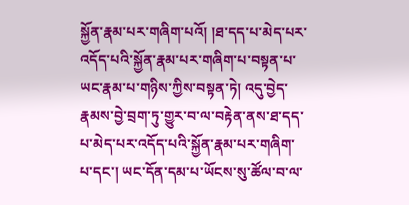སྐྱོན་རྣམ་པར་གཞིག་པའོ། །ཐ་དད་པ་མེད་པར་འདོད་པའི་སྐྱོན་རྣམ་པར་གཞིག་པ་བསྟན་པ་ཡང་རྣམ་པ་གཉིས་ཀྱིས་བསྟན་ཏེ། འདུ་བྱེད་ རྣམས་བྱེ་བྲག་ཏུ་གྱུར་བ་ལ་བརྟེན་ནས་ཐ་དད་པ་མེད་པར་འདོད་པའི་སྐྱོན་རྣམ་པར་གཞིག་པ་དང་། ཡང་དོན་དམ་པ་ཡོངས་སུ་ཚོལ་བ་ལ་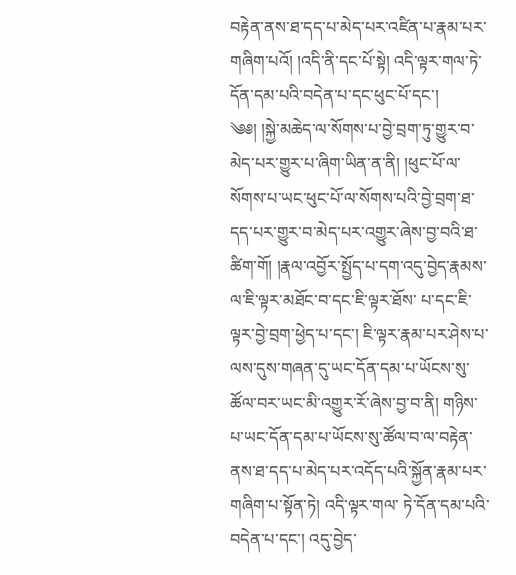བརྟེན་ནས་ཐ་དད་པ་མེད་པར་འཛིན་པ་རྣམ་པར་གཞིག་པའོ། །འདི་ནི་དང་པོ་སྟེ། འདི་ལྟར་གལ་ཏེ་དོན་དམ་པའི་བདེན་པ་དང་ཕུང་པོ་དང་། ༄༅། །སྐྱེ་མཆེད་ལ་སོགས་པ་བྱེ་བྲག་ཏུ་གྱུར་བ་མེད་པར་གྱུར་པ་ཞིག་ཡིན་ན་ནི། །ཕུང་པོ་ལ་སོགས་པ་ཡང་ཕུང་པོ་ལ་སོགས་པའི་བྱེ་བྲག་ཐ་དད་པར་གྱུར་བ་མེད་པར་འགྱུར་ཞེས་བྱ་བའི་ཐ་ཚིག་གོ། །རྣལ་འབྱོར་སྤྱོད་པ་དག་འདུ་བྱེད་རྣམས་ལ་ཇི་ལྟར་མཐོང་བ་དང་ཇི་ལྟར་ཐོས་ པ་དང་ཇི་ལྟར་བྱེ་བྲག་ཕྱེད་པ་དང་། ཇི་ལྟར་རྣམ་པར་ཤེས་པ་ལས་དུས་གཞན་དུ་ཡང་དོན་དམ་པ་ཡོངས་སུ་ཚོལ་བར་ཡང་མི་འགྱུར་རོ་ཞེས་བྱ་བ་ནི། གཉིས་པ་ཡང་དོན་དམ་པ་ཡོངས་སུ་ཚོལ་བ་ལ་བརྟེན་ནས་ཐ་དད་པ་མེད་པར་འདོད་པའི་སྐྱོན་རྣམ་པར་གཞིག་པ་སྟོན་ཏེ། འདི་ལྟར་གལ་ ཏེ་དོན་དམ་པའི་བདེན་པ་དང་། འདུ་བྱེད་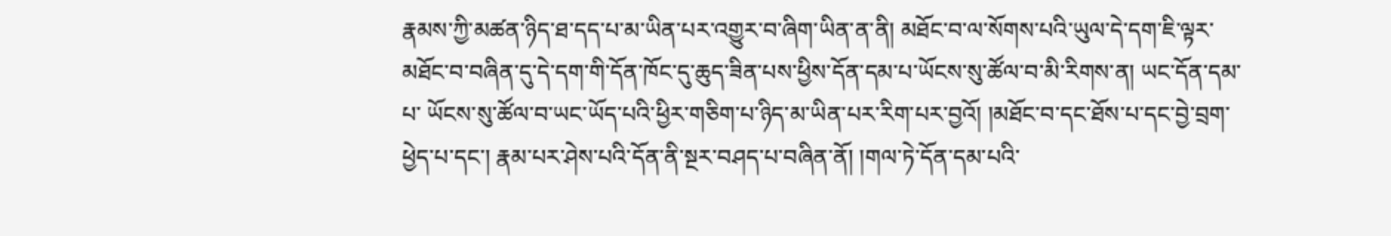རྣམས་ཀྱི་མཚན་ཉིད་ཐ་དད་པ་མ་ཡིན་པར་འགྱུར་བ་ཞིག་ཡིན་ན་ནི། མཐོང་བ་ལ་སོགས་པའི་ཡུལ་དེ་དག་ཇི་ལྟར་མཐོང་བ་བཞིན་དུ་དེ་དག་གི་དོན་ཁོང་དུ་ཆུད་ཟིན་པས་ཕྱིས་དོན་དམ་པ་ཡོངས་སུ་ཚོལ་བ་མི་རིགས་ན། ཡང་དོན་དམ་པ་ ཡོངས་སུ་ཚོལ་བ་ཡང་ཡོད་པའི་ཕྱིར་གཅིག་པ་ཉིད་མ་ཡིན་པར་རིག་པར་བྱའོ། །མཐོང་བ་དང་ཐོས་པ་དང་བྱེ་བྲག་ཕྱེད་པ་དང་། རྣམ་པར་ཤེས་པའི་དོན་ནི་སྔར་བཤད་པ་བཞིན་ནོ། །གལ་ཏེ་དོན་དམ་པའི་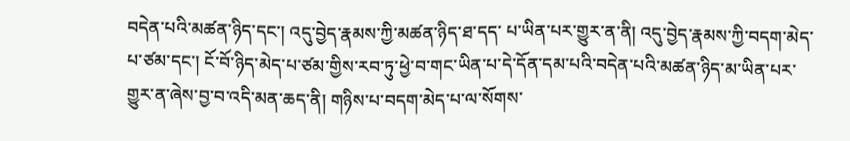བདེན་པའི་མཚན་ཉིད་དང་། འདུ་བྱེད་རྣམས་ཀྱི་མཚན་ཉིད་ཐ་དད་ པ་ཡིན་པར་གྱུར་ན་ནི། འདུ་བྱེད་རྣམས་ཀྱི་བདག་མེད་པ་ཙམ་དང་། ངོ་བོ་ཉིད་མེད་པ་ཙམ་གྱིས་རབ་ཏུ་ཕྱེ་བ་གང་ཡིན་པ་དེ་དོན་དམ་པའི་བདེན་པའི་མཚན་ཉིད་མ་ཡིན་པར་གྱུར་ན་ཞེས་བྱ་བ་འདི་མན་ཆད་ནི། གཉིས་པ་བདག་མེད་པ་ལ་སོགས་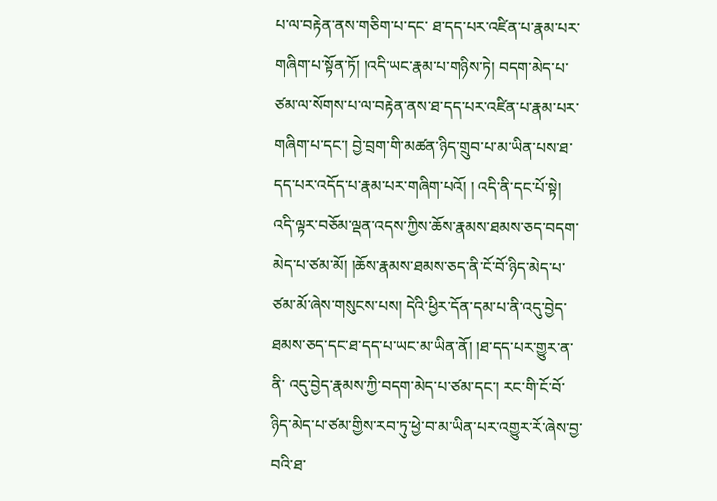པ་ལ་བརྟེན་ནས་གཅིག་པ་དང་ ཐ་དད་པར་འཛིན་པ་རྣམ་པར་གཞིག་པ་སྟོན་ཏོ། །འདི་ཡང་རྣམ་པ་གཉིས་ཏེ། བདག་མེད་པ་ཙམ་ལ་སོགས་པ་ལ་བརྟེན་ནས་ཐ་དད་པར་འཛིན་པ་རྣམ་པར་གཞིག་པ་དང་། བྱེ་བྲག་གི་མཚན་ཉིད་གྲུབ་པ་མ་ཡིན་པས་ཐ་དད་པར་འདོད་པ་རྣམ་པར་གཞིག་པའོ། ། འདི་ནི་དང་པོ་སྟེ། འདི་ལྟར་བཅོམ་ལྡན་འདས་ཀྱིས་ཆོས་རྣམས་ཐམས་ཅད་བདག་མེད་པ་ཙམ་མོ། །ཆོས་རྣམས་ཐམས་ཅད་ནི་ངོ་བོ་ཉིད་མེད་པ་ཙམ་མོ་ཞེས་གསུངས་པས། དེའི་ཕྱིར་དོན་དམ་པ་ནི་འདུ་བྱེད་ཐམས་ཅད་དང་ཐ་དད་པ་ཡང་མ་ཡིན་ནོ། །ཐ་དད་པར་གྱུར་ན་ནི་ འདུ་བྱེད་རྣམས་ཀྱི་བདག་མེད་པ་ཙམ་དང་། རང་གི་ངོ་བོ་ཉིད་མེད་པ་ཙམ་གྱིས་རབ་ཏུ་ཕྱེ་བ་མ་ཡིན་པར་འགྱུར་རོ་ཞེས་བྱ་བའི་ཐ་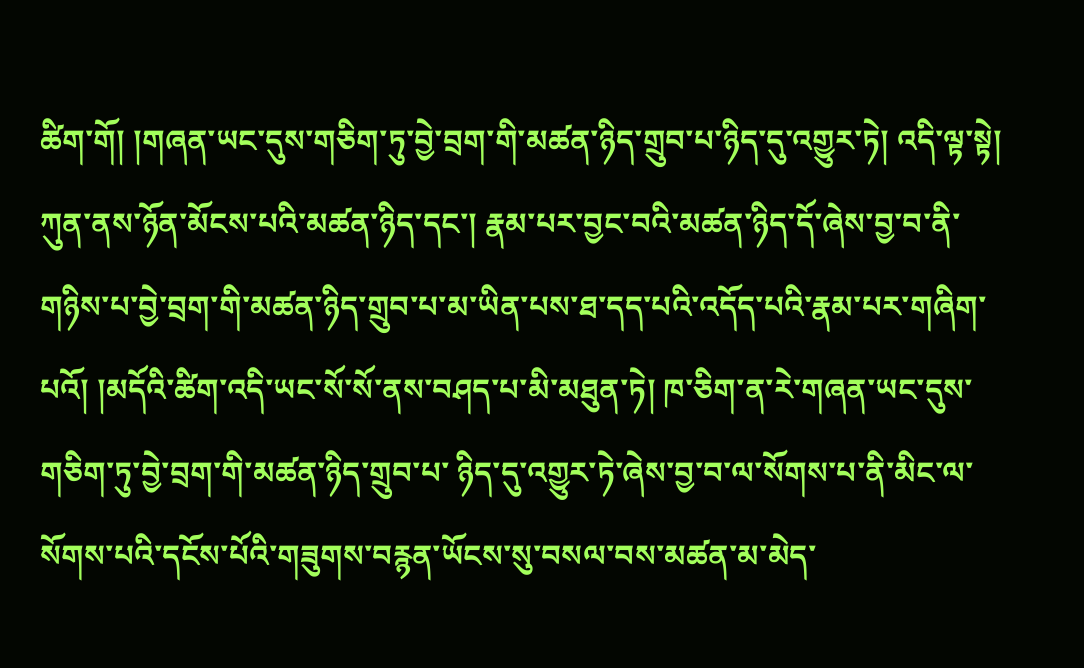ཚིག་གོ། །གཞན་ཡང་དུས་གཅིག་ཏུ་བྱེ་བྲག་གི་མཚན་ཉིད་གྲུབ་པ་ཉིད་དུ་འགྱུར་ཏེ། འདི་ལྟ་སྟེ། ཀུན་ནས་ཉོན་མོངས་པའི་མཚན་ཉིད་དང་། རྣམ་པར་བྱང་བའི་མཚན་ཉིད་དོ་ཞེས་བྱ་བ་ནི་གཉིས་པ་བྱེ་བྲག་གི་མཚན་ཉིད་གྲུབ་པ་མ་ཡིན་པས་ཐ་དད་པའི་འདོད་པའི་རྣམ་པར་གཞིག་པའོ། །མདོའི་ཚིག་འདི་ཡང་སོ་སོ་ནས་བཤད་པ་མི་མཐུན་ཏེ། ཁ་ཅིག་ན་རེ་གཞན་ཡང་དུས་གཅིག་ཏུ་བྱེ་བྲག་གི་མཚན་ཉིད་གྲུབ་པ་ ཉིད་དུ་འགྱུར་ཏེ་ཞེས་བྱ་བ་ལ་སོགས་པ་ནི་མིང་ལ་སོགས་པའི་དངོས་པོའི་གཟུགས་བརྙན་ཡོངས་སུ་བསལ་བས་མཚན་མ་མེད་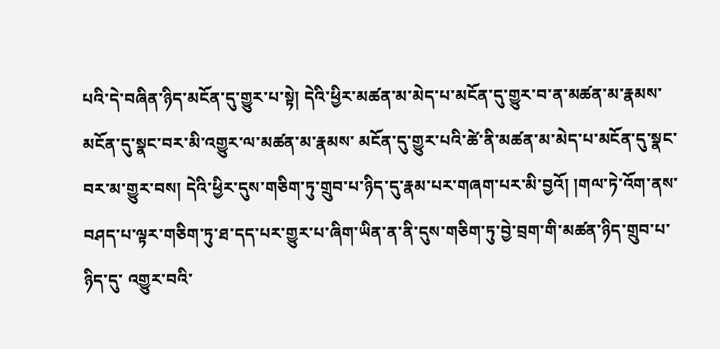པའི་དེ་བཞིན་ཉིད་མངོན་དུ་གྱུར་པ་སྟེ། དེའི་ཕྱིར་མཚན་མ་མེད་པ་མངོན་དུ་གྱུར་བ་ན་མཚན་མ་རྣམས་མངོན་དུ་སྣང་བར་མི་འགྱུར་ལ་མཚན་མ་རྣམས་ མངོན་དུ་གྱུར་པའི་ཚེ་ནི་མཚན་མ་མེད་པ་མངོན་དུ་སྣང་བར་མ་གྱུར་བས། དེའི་ཕྱིར་དུས་གཅིག་ཏུ་གྲུབ་པ་ཉིད་དུ་རྣམ་པར་གཞག་པར་མི་བྱའོ། །གལ་ཏེ་འོག་ནས་བཤད་པ་ལྟར་གཅིག་ཏུ་ཐ་དད་པར་གྱུར་པ་ཞིག་ཡིན་ན་ནི་དུས་གཅིག་ཏུ་བྱེ་བྲག་གི་མཚན་ཉིད་གྲུབ་པ་ཉིད་དུ་ འགྱུར་བའི་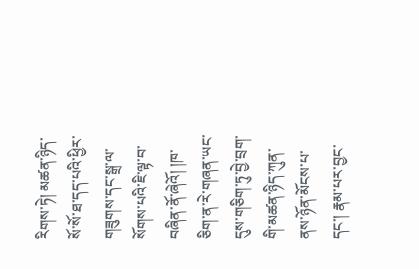རིགས་ཏེ། མཚན་ཉིད་སོ་སོ་ཐ་དད་པའི་ཕྱིར་གཟུགས་དང་སྒྲ་ལ་སོགས་པའི་ཇི་ལྟ་བ་བཞིན་ནོ་ཞེའོ། །ཁ་ཅིག་ན་རེ་གཞན་ཡང་དུས་གཅིག་ཏུ་བྱེ་བྲག་གི་མཚན་ཉིད་ཀུན་ནས་ཉོན་མོངས་པ་དང་། རྣམ་པར་བྱང་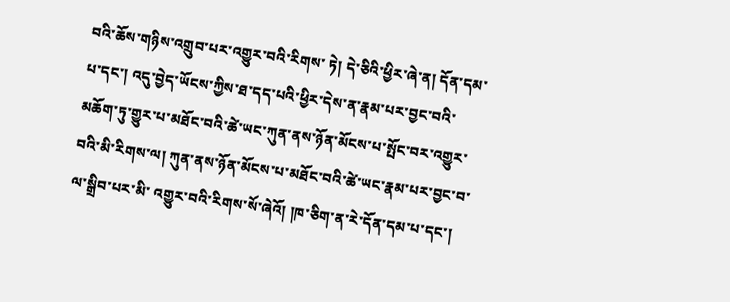བའི་ཆོས་གཉིས་འགྲུབ་པར་འགྱུར་བའི་རིགས་ ཏེ། དེ་ཅིའི་ཕྱིར་ཞེ་ན། དོན་དམ་པ་དང་། འདུ་བྱེད་ཡོངས་ཀྱིས་ཐ་དད་པའི་ཕྱིར་དེས་ན་རྣམ་པར་བྱང་བའི་མཆོག་ཏུ་གྱུར་པ་མཐོང་བའི་ཚེ་ཡང་ཀུན་ནས་ཉོན་མོངས་པ་སྤོང་བར་འགྱུར་བའི་མི་རིགས་ལ། ཀུན་ནས་ཉོན་མོངས་པ་མཐོང་བའི་ཚེ་ཡང་རྣམ་པར་བྱང་བ་ལ་སྒྲིབ་པར་མི་ འགྱུར་བའི་རིགས་སོ་ཞེའོ། །ཁ་ཅིག་ན་རེ་དོན་དམ་པ་དང་།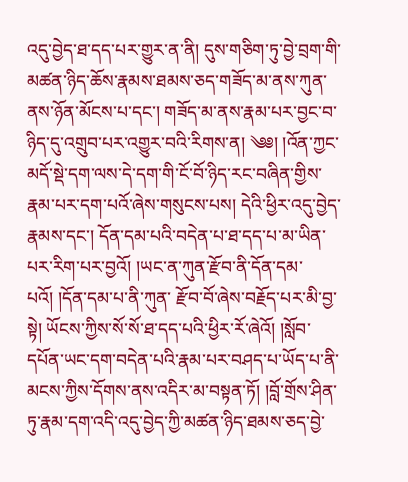འདུ་བྱེད་ཐ་དད་པར་གྱུར་ན་ནི། དུས་གཅིག་ཏུ་བྱེ་བྲག་གི་མཚན་ཉིད་ཆོས་རྣམས་ཐམས་ཅད་གཟོད་མ་ནས་ཀུན་ནས་ཉོན་མོངས་པ་དང་། གཟོད་མ་ནས་རྣམ་པར་བྱང་བ་ཉིད་དུ་འགྲུབ་པར་འགྱུར་བའི་རིགས་ན། ༄༅། །འོན་ཀྱང་མདོ་སྡེ་དག་ལས་དེ་དག་གི་ངོ་བོ་ཉིད་རང་བཞིན་གྱིས་རྣམ་པར་དག་པའོ་ཞེས་གསུངས་པས། དེའི་ཕྱིར་འདུ་བྱེད་རྣམས་དང་། དོན་དམ་པའི་བདེན་པ་ཐ་དད་པ་མ་ཡིན་པར་རིག་པར་བྱའོ། །ཡང་ན་ཀུན་རྫོབ་ནི་དོན་དམ་པའོ། །དོན་དམ་པ་ནི་ཀུན་ རྫོབ་བོ་ཞེས་བརྗོད་པར་མི་བྱ་སྟེ། ཡོངས་ཀྱིས་སོ་སོ་ཐ་དད་པའི་ཕྱིར་རོ་ཞེའོ། །སློབ་དཔོན་ཡང་དག་བདེན་པའི་རྣམ་པར་བཤད་པ་ཡོད་པ་ནི་མངས་ཀྱིས་དོགས་ནས་འདིར་མ་བསྟན་ཏོ། །བློ་གྲོས་ཤིན་ཏུ་རྣམ་དག་འདི་འདུ་བྱེད་ཀྱི་མཚན་ཉིད་ཐམས་ཅད་བྱེ་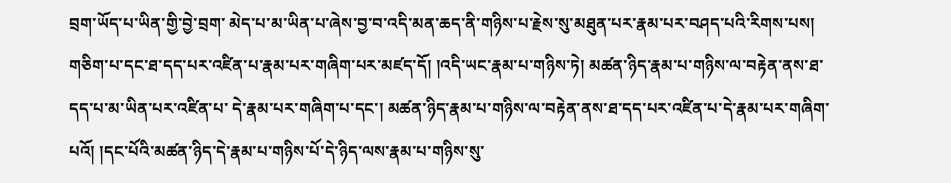བྲག་ཡོད་པ་ཡིན་གྱི་བྱེ་བྲག་ མེད་པ་མ་ཡིན་པ་ཞེས་བྱ་བ་འདི་མན་ཆད་ནི་གཉིས་པ་རྗེས་སུ་མཐུན་པར་རྣམ་པར་བཤད་པའི་རིགས་པས། གཅིག་པ་དང་ཐ་དད་པར་འཛིན་པ་རྣམ་པར་གཞིག་པར་མཛད་དོ། །འདི་ཡང་རྣམ་པ་གཉིས་ཏེ། མཚན་ཉིད་རྣམ་པ་གཉིས་ལ་བརྟེན་ནས་ཐ་དད་པ་མ་ཡིན་པར་འཛིན་པ་ དེ་རྣམ་པར་གཞིག་པ་དང་། མཚན་ཉིད་རྣམ་པ་གཉིས་ལ་བརྟེན་ནས་ཐ་དད་པར་འཛིན་པ་དེ་རྣམ་པར་གཞིག་པའོ། །དང་པོའི་མཚན་ཉིད་དེ་རྣམ་པ་གཉིས་པོ་དེ་ཉིད་ལས་རྣམ་པ་གཉིས་སུ་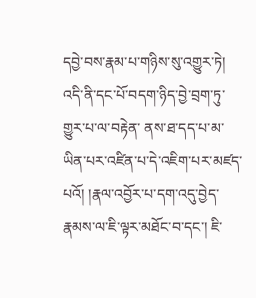དབྱེ་བས་རྣམ་པ་གཉིས་སུ་འགྱུར་ཏེ། འདི་ནི་དང་པོ་བདག་ཉིད་བྱེ་བྲག་ཏུ་གྱུར་པ་ལ་བརྟེན་ ནས་ཐ་དད་པ་མ་ཡིན་པར་འཛིན་པ་དེ་འཇིག་པར་མཛད་པའོ། །རྣལ་འབྱོར་པ་དག་འདུ་བྱེད་རྣམས་ལ་ཇི་ལྟར་མཐོང་བ་དང་། ཇི་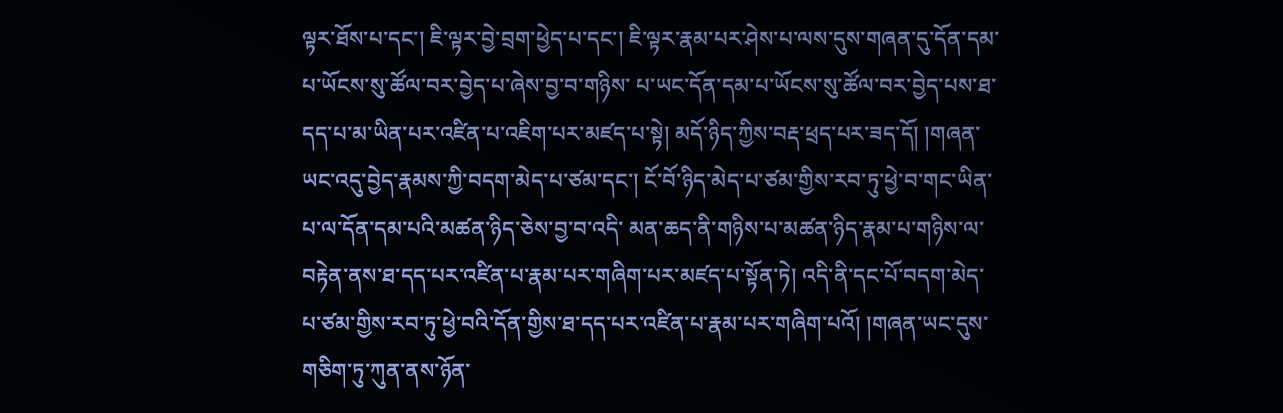ལྟར་ཐོས་པ་དང་། ཇི་ལྟར་བྱེ་བྲག་ཕྱེད་པ་དང་། ཇི་ལྟར་རྣམ་པར་ཤེས་པ་ལས་དུས་གཞན་དུ་དོན་དམ་པ་ཡོངས་སུ་ཚོལ་བར་བྱེད་པ་ཞེས་བྱ་བ་གཉིས་ པ་ཡང་དོན་དམ་པ་ཡོངས་སུ་ཚོལ་བར་བྱེད་པས་ཐ་དད་པ་མ་ཡིན་པར་འཛིན་པ་འཇིག་པར་མཛད་པ་སྟེ། མདོ་ཉིད་ཀྱིས་བརྡ་ཕྲད་པར་ཟད་དོ། །གཞན་ཡང་འདུ་བྱེད་རྣམས་ཀྱི་བདག་མེད་པ་ཙམ་དང་། ངོ་བོ་ཉིད་མེད་པ་ཙམ་གྱིས་རབ་ཏུ་ཕྱེ་བ་གང་ཡིན་པ་ལ་དོན་དམ་པའི་མཚན་ཉིད་ཅེས་བྱ་བ་འདི་ མན་ཆད་ནི་གཉིས་པ་མཚན་ཉིད་རྣམ་པ་གཉིས་ལ་བརྟེན་ནས་ཐ་དད་པར་འཛིན་པ་རྣམ་པར་གཞིག་པར་མཛད་པ་སྟོན་ཏེ། འདི་ནི་དང་པོ་བདག་མེད་པ་ཙམ་གྱིས་རབ་ཏུ་ཕྱེ་བའི་དོན་གྱིས་ཐ་དད་པར་འཛིན་པ་རྣམ་པར་གཞིག་པའོ། །གཞན་ཡང་དུས་གཅིག་ཏུ་ཀུན་ནས་ཉོན་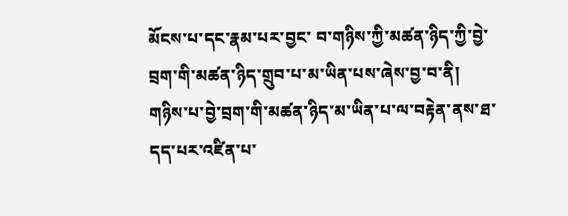མོངས་པ་དང་རྣམ་པར་བྱང་ བ་གཉིས་ཀྱི་མཚན་ཉིད་ཀྱི་བྱེ་བྲག་གི་མཚན་ཉིད་གྲུབ་པ་མ་ཡིན་པས་ཞེས་བྱ་བ་ནི། གཉིས་པ་བྱེ་བྲག་གི་མཚན་ཉིད་མ་ཡིན་པ་ལ་བརྟེན་ནས་ཐ་དད་པར་འཛིན་པ་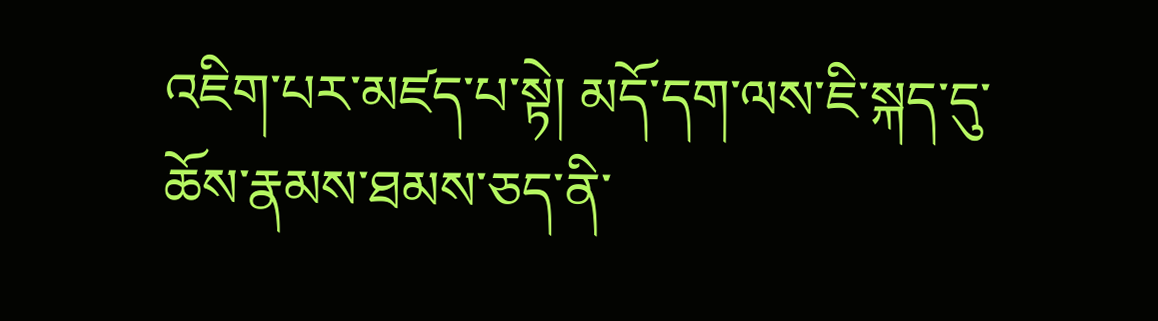འཇིག་པར་མཛད་པ་སྟེ། མདོ་དག་ལས་ཇི་སྐད་དུ་ཆོས་རྣམས་ཐམས་ཅད་ནི་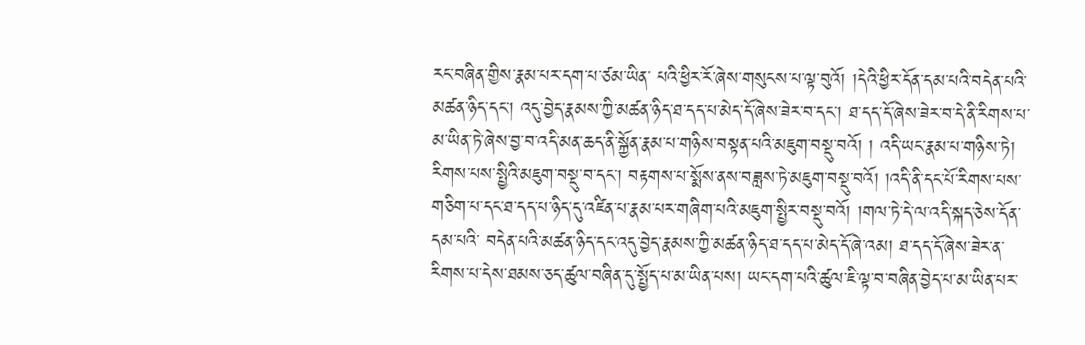རང་བཞིན་གྱིས་རྣམ་པར་དག་པ་ཙམ་ཡིན་ པའི་ཕྱིར་རོ་ཞེས་གསུངས་པ་ལྟ་བུའོ། །དེའི་ཕྱིར་དོན་དམ་པའི་བདེན་པའི་མཚན་ཉིད་དང་། འདུ་བྱེད་རྣམས་ཀྱི་མཚན་ཉིད་ཐ་དད་པ་མེད་དོ་ཞེས་ཟེར་བ་དང་། ཐ་དད་དོ་ཞེས་ཟེར་བ་དེ་ནི་རིགས་པ་མ་ཡིན་ཏེ་ཞེས་བྱ་བ་འདི་མན་ཆད་ནི་སྐྱོན་རྣམ་པ་གཉིས་བསྟན་པའི་མཇུག་བསྡུ་བའོ། ། འདི་ཡང་རྣམ་པ་གཉིས་ཏེ། རིགས་པས་སྤྱིའི་མཇུག་བསྡུ་བ་དང་། བརྟགས་པ་སྨོས་ནས་བཟླས་ཏེ་མཇུག་བསྡུ་བའོ། །འདི་ནི་དང་པོ་རིགས་པས་གཅིག་པ་དང་ཐ་དད་པ་ཉིད་དུ་འཛིན་པ་རྣམ་པར་གཞིག་པའི་མཇུག་སྤྱིར་བསྡུ་བའོ། །གལ་ཏེ་དེ་ལ་འདི་སྐད་ཅེས་དོན་དམ་པའི་ བདེན་པའི་མཚན་ཉིད་དང་འདུ་བྱེད་རྣམས་ཀྱི་མཚན་ཉིད་ཐ་དད་པ་མེད་དོ་ཞེ་འམ། ཐ་དད་དོ་ཞེས་ཟེར་ན་རིགས་པ་དེས་ཐམས་ཅད་ཚུལ་བཞིན་དུ་སྤྱོད་པ་མ་ཡིན་པས། ཡང་དག་པའི་ཚུལ་ཇི་ལྟ་བ་བཞིན་བྱེད་པ་མ་ཡིན་པར་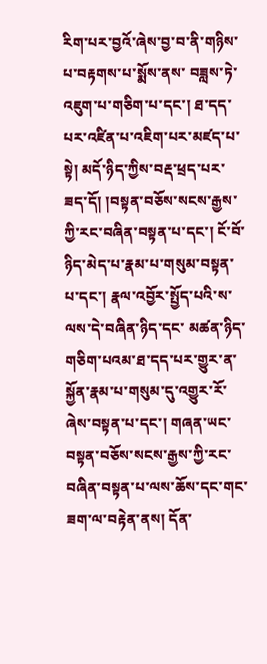རིག་པར་བྱའོ་ཞེས་བྱ་བ་ནི་གཉིས་པ་བརྟགས་པ་སྨོས་ནས་ བཟླས་ཏེ་འཇུག་པ་གཅིག་པ་དང་། ཐ་དད་པར་འཛིན་པ་འཇིག་པར་མཛད་པ་སྟེ། མདོ་ཉིད་ཀྱིས་བརྡ་ཕྲད་པར་ཟད་དོ། །བསྟན་བཅོས་སངས་རྒྱས་ཀྱི་རང་བཞིན་བསྟན་པ་དང་། ངོ་བོ་ཉིད་མེད་པ་རྣམ་པ་གསུམ་བསྟན་པ་དང་། རྣལ་འབྱོར་སྤྱོད་པའི་ས་ལས་དེ་བཞིན་ཉིད་དང་ མཚན་ཉིད་གཅིག་པའམ་ཐ་དད་པར་གྱུར་ན་སྐྱོན་རྣམ་པ་གསུམ་དུ་འགྱུར་རོ་ཞེས་བསྟན་པ་དང་། གཞན་ཡང་བསྟན་བཅོས་སངས་རྒྱས་ཀྱི་རང་བཞིན་བསྟན་པ་ལས་ཆོས་དང་གང་ཟག་ལ་བརྟེན་ནས། དོན་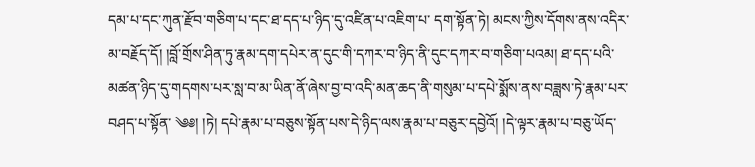དམ་པ་དང་ཀུན་རྫོབ་གཅིག་པ་དང་ཐ་དད་པ་ཉིད་དུ་འཛིན་པ་འཇིག་པ་ དག་སྟོན་ཏེ། མངས་ཀྱིས་དོགས་ནས་འདིར་མ་བརྗོད་དོ། །བློ་གྲོས་ཤིན་ཏུ་རྣམ་དག་དཔེར་ན་དུང་གི་དཀར་བ་ཉིད་ནི་དུང་དཀར་བ་གཅིག་པའམ། ཐ་དད་པའི་མཚན་ཉིད་དུ་གདགས་པར་སླ་བ་མ་ཡིན་ནོ་ཞེས་བྱ་བ་འདི་མན་ཆད་ནི་གསུམ་པ་དཔེ་སྨོས་ནས་བཟླས་ཏེ་རྣམ་པར་བཤད་པ་སྟོན་ ༄༅། །ཏེ། དཔེ་རྣམ་པ་བཅུས་སྟོན་པས་དེ་ཉིད་ལས་རྣམ་པ་བཅུར་དབྱེའོ། །དེ་ལྟར་རྣམ་པ་བཅུ་ཡོད་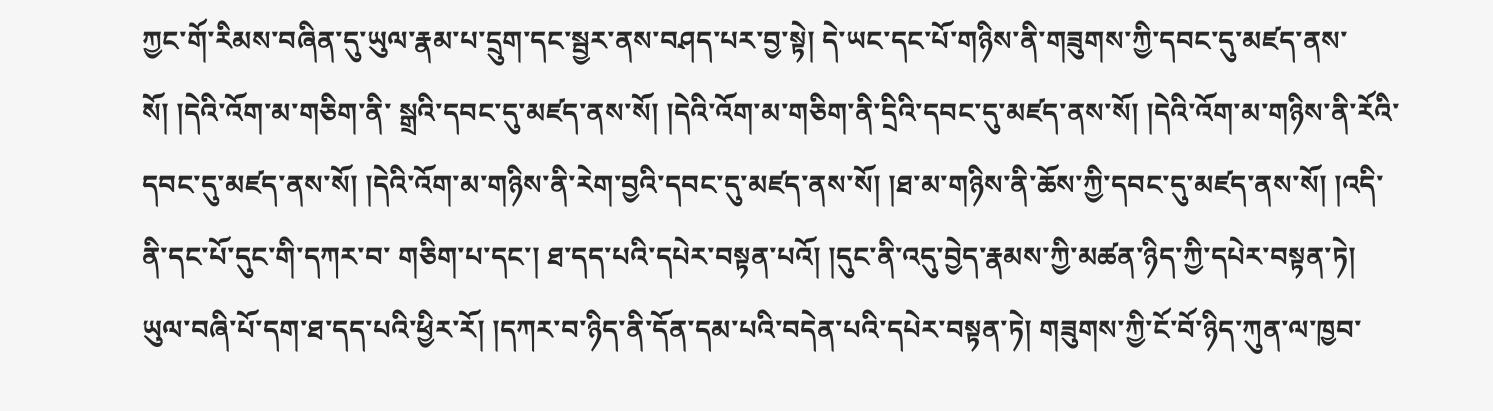ཀྱང་གོ་རིམས་བཞིན་དུ་ཡུལ་རྣམ་པ་དྲུག་དང་སྦྱར་ནས་བཤད་པར་བྱ་སྟེ། དེ་ཡང་དང་པོ་གཉིས་ནི་གཟུགས་ཀྱི་དབང་དུ་མཛད་ནས་སོ། །དེའི་འོག་མ་གཅིག་ནི་ སྒྲའི་དབང་དུ་མཛད་ནས་སོ། །དེའི་འོག་མ་གཅིག་ནི་དྲིའི་དབང་དུ་མཛད་ནས་སོ། །དེའི་འོག་མ་གཉིས་ནི་རོའི་དབང་དུ་མཛད་ནས་སོ། །དེའི་འོག་མ་གཉིས་ནི་རེག་བྱའི་དབང་དུ་མཛད་ནས་སོ། །ཐ་མ་གཉིས་ནི་ཆོས་ཀྱི་དབང་དུ་མཛད་ནས་སོ། །འདི་ནི་དང་པོ་དུང་གི་དཀར་བ་ གཅིག་པ་དང་། ཐ་དད་པའི་དཔེར་བསྟན་པའོ། །དུང་ནི་འདུ་བྱེད་རྣམས་ཀྱི་མཚན་ཉིད་ཀྱི་དཔེར་བསྟན་ཏེ། ཡུལ་བཞི་པོ་དག་ཐ་དད་པའི་ཕྱིར་རོ། །དཀར་བ་ཉིད་ནི་དོན་དམ་པའི་བདེན་པའི་དཔེར་བསྟན་ཏེ། གཟུགས་ཀྱི་ངོ་བོ་ཉིད་ཀུན་ལ་ཁྱབ་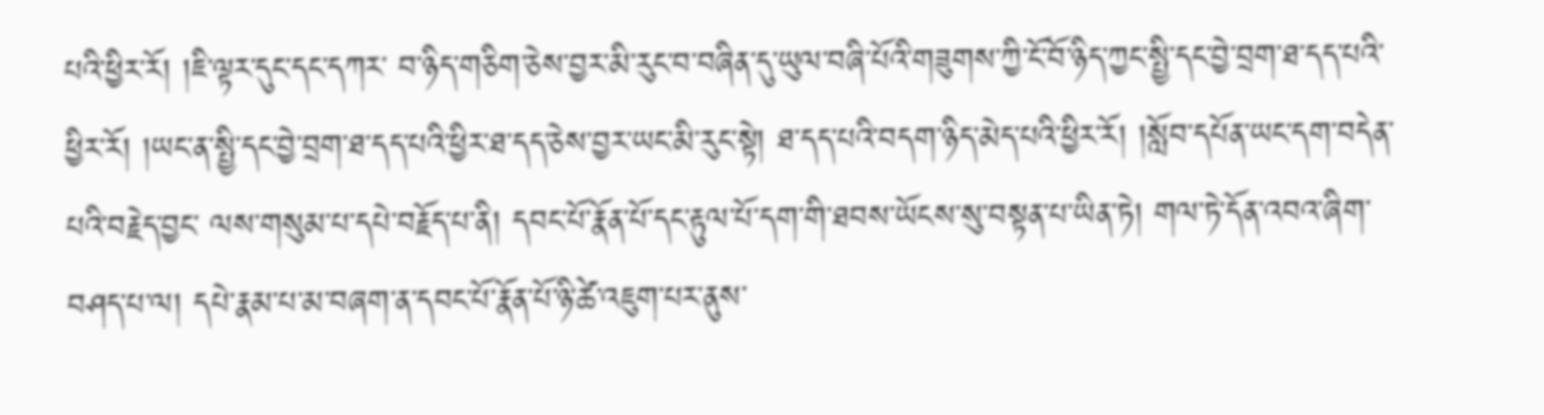པའི་ཕྱིར་རོ། །ཇི་ལྟར་དུང་དང་དཀར་ བ་ཉིད་གཅིག་ཅེས་བྱར་མི་རུང་བ་བཞིན་དུ་ཡུལ་བཞི་པོའི་གཟུགས་ཀྱི་ངོ་བོ་ཉིད་ཀྱང་སྤྱི་དང་བྱེ་བྲག་ཐ་དད་པའི་ཕྱིར་རོ། །ཡང་ན་སྤྱི་དང་བྱེ་བྲག་ཐ་དད་པའི་ཕྱིར་ཐ་དད་ཅེས་བྱར་ཡང་མི་རུང་སྟེ། ཐ་དད་པའི་བདག་ཉིད་མེད་པའི་ཕྱིར་རོ། །སློབ་དཔོན་ཡང་དག་བདེན་པའི་བརྗེད་བྱང་ ལས་གསུམ་པ་དཔེ་བརྗོད་པ་ནི། དབང་པོ་རྣོན་པོ་དང་རྟུལ་པོ་དག་གི་ཐབས་ཡོངས་སུ་བསྟན་པ་ཡིན་ཏེ། གལ་ཏེ་དོན་འབའ་ཞིག་བཤད་པ་ལ། དཔེ་རྣམ་པ་མ་བཞག་ན་དབང་པོ་རྣོན་པོ་ཉི་ཚེ་འཇུག་པར་ནུས་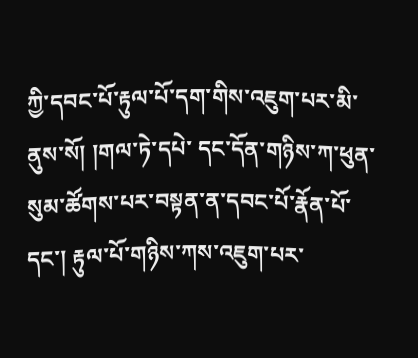ཀྱི་དབང་པོ་རྟུལ་པོ་དག་གིས་འཇུག་པར་མི་ནུས་སོ། །གལ་ཏེ་དཔེ་ དང་དོན་གཉིས་ཀ་ཕུན་སུམ་ཚོགས་པར་བསྟན་ན་དབང་པོ་རྣོན་པོ་དང་། རྟུལ་པོ་གཉིས་ཀས་འཇུག་པར་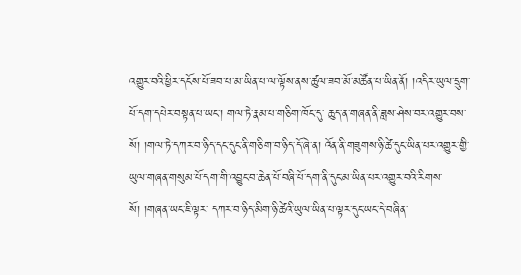འགྱུར་བའི་ཕྱིར་དངོས་པོ་ཟབ་པ་མ་ཡིན་པ་ལ་ལྟོས་ནས་ཚུལ་ཟབ་མོ་མཚོན་པ་ཡིན་ནོ། །འདིར་ཡུལ་དྲུག་པོ་དག་དཔེར་བསྟན་པ་ཡང་། གལ་ཏེ་རྣམ་པ་གཅིག་ཁོང་དུ་ ཆུད་ན་གཞན་ནི་ཟླས་ཤེས་བར་འགྱུར་བས་སོ། །གལ་ཏེ་དཀར་བ་ཉིད་དང་དུང་ནི་གཅིག་བ་ཉིད་དོ་ཞེ་ན། འོན་ནི་གཟུགས་ཉི་ཚེ་དུང་ཡིན་པར་འགྱུར་གྱི་ཡུལ་གཞན་གསུམ་པོ་དག་གི་འབྱུང་བ་ཆེན་པོ་བཞི་པོ་དག་ནི་དུང་མ་ཡིན་པར་འགྱུར་བའི་རིགས་སོ། །གཞན་ཡང་ཇི་ལྟར་ དཀར་བ་ཉིད་མིག་ཉི་ཚེའི་ཡུལ་ཡིན་པ་ལྟར་དུང་ཡང་དེ་བཞིན་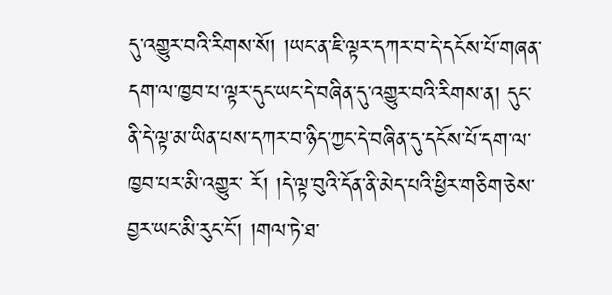དུ་འགྱུར་བའི་རིགས་སོ། །ཡང་ན་ཇི་ལྟར་དཀར་བ་དེ་དངོས་པོ་གཞན་དག་ལ་ཁྱབ་པ་ལྟར་དུང་ཡང་དེ་བཞིན་དུ་འགྱུར་བའི་རིགས་ན། དུང་ནི་དེ་ལྟ་མ་ཡིན་པས་དཀར་བ་ཉིད་ཀྱང་དེ་བཞིན་དུ་དངོས་པོ་དག་ལ་ཁྱབ་པར་མི་འགྱུར་ རོ། །དེ་ལྟ་བུའི་དོན་ནི་མེད་པའི་ཕྱིར་གཅིག་ཅེས་བྱར་ཡང་མི་རུང་ངོ་། །གལ་ཏེ་ཐ་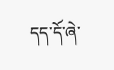དད་དོ་ཞེ་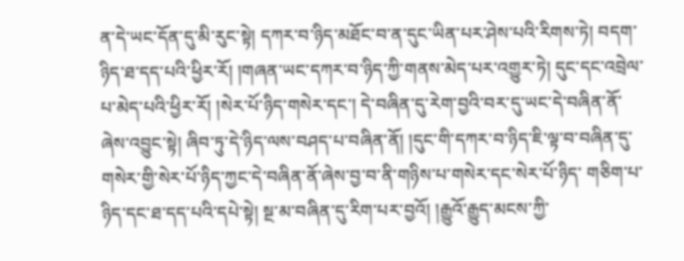ན་དེ་ཡང་དོན་དུ་མི་རུང་སྟེ། དཀར་བ་ཉིད་མཐོང་བ་ན་དུང་ཡིན་པར་ཤེས་པའི་རིགས་ཏེ། བདག་ཉིད་ཐ་དད་པའི་ཕྱིར་རོ། །གཞན་ཡང་དཀར་བ་ཉིད་ཀྱི་གནས་མེད་པར་འགྱུར་ཏེ། དུང་དང་འབྲེལ་ པ་མེད་པའི་ཕྱིར་རོ། །སེར་པོ་ཉིད་གསེར་དང་། དེ་བཞིན་དུ་རེག་བྱའི་བར་དུ་ཡང་དེ་བཞིན་ནོ་ཞེས་འབྱུང་སྟེ། ཞིབ་ཏུ་དེ་ཉིད་ལས་བཤད་པ་བཞིན་ནོ། །དུང་གི་དཀར་བ་ཉིད་ཇི་ལྟ་བ་བཞིན་དུ་གསེར་གྱི་སེར་པོ་ཉིད་ཀྱང་དེ་བཞིན་ནོ་ཞེས་བྱ་བ་ནི་གཉིས་པ་གསེར་དང་སེར་པོ་ཉིད་ གཅིག་པ་ཉིད་དང་ཐ་དད་པའི་དཔེ་སྟེ། སྔ་མ་བཞིན་དུ་རིག་པར་བྱའོ། །རྒྱུའོ་རྒྱུད་མངས་ཀྱི་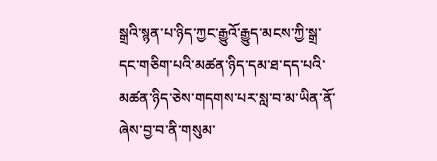སྒྲའི་སྙན་པ་ཉིད་ཀྱང་རྒྱུའོ་རྒྱུད་མངས་ཀྱི་སྒྲ་དང་གཅིག་པའི་མཚན་ཉིད་དམ་ཐ་དད་པའི་མཚན་ཉིད་ཅེས་གདགས་པར་སླ་བ་མ་ཡིན་ནོ་ཞེས་བྱ་བ་ནི་གསུམ་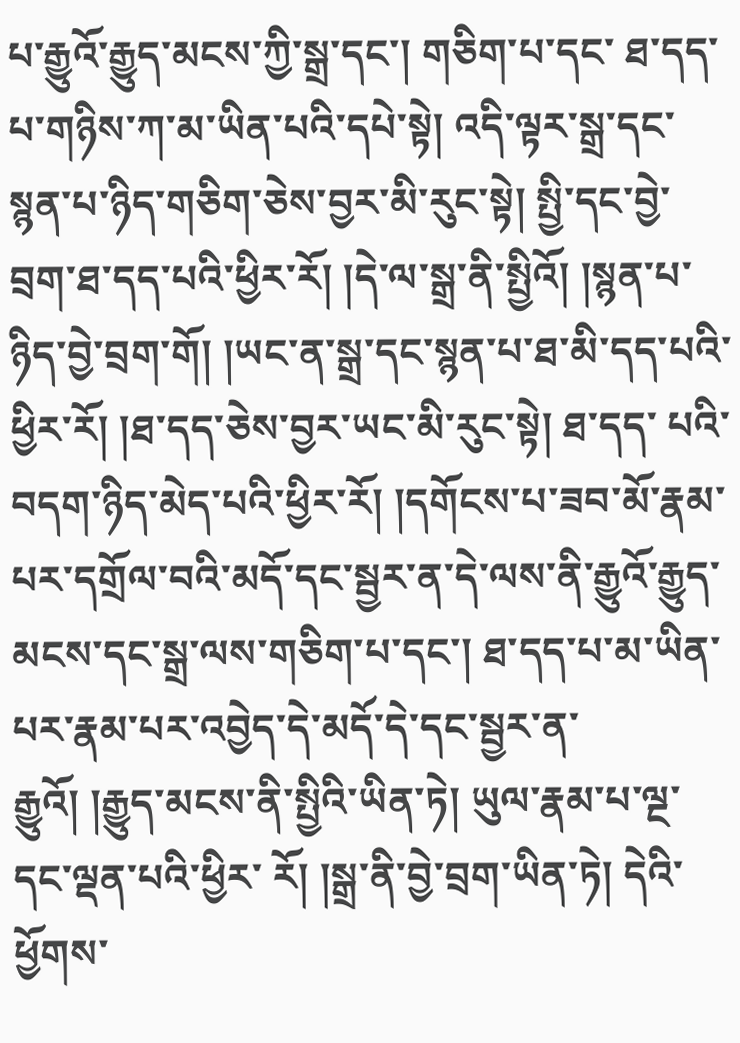པ་རྒྱུའོ་རྒྱུད་མངས་ཀྱི་སྒྲ་དང་། གཅིག་པ་དང་ ཐ་དད་པ་གཉིས་ཀ་མ་ཡིན་པའི་དཔེ་སྟེ། འདི་ལྟར་སྒྲ་དང་སྙན་པ་ཉིད་གཅིག་ཅེས་བྱར་མི་རུང་སྟེ། སྤྱི་དང་བྱེ་བྲག་ཐ་དད་པའི་ཕྱིར་རོ། །དེ་ལ་སྒྲ་ནི་སྤྱིའོ། །སྙན་པ་ཉིད་བྱེ་བྲག་གོ། །ཡང་ན་སྒྲ་དང་སྙན་པ་ཐ་མི་དད་པའི་ཕྱིར་རོ། །ཐ་དད་ཅེས་བྱར་ཡང་མི་རུང་སྟེ། ཐ་དད་ པའི་བདག་ཉིད་མེད་པའི་ཕྱིར་རོ། །དགོངས་པ་ཟབ་མོ་རྣམ་པར་དགྲོལ་བའི་མདོ་དང་སྦྱར་ན་དེ་ལས་ནི་རྒྱུའོ་རྒྱུད་མངས་དང་སྒྲ་ལས་གཅིག་པ་དང་། ཐ་དད་པ་མ་ཡིན་པར་རྣམ་པར་འབྱེད་དེ་མདོ་དེ་དང་སྦྱར་ན་རྒྱུའོ། །རྒྱུད་མངས་ནི་སྤྱིའི་ཡིན་ཏེ། ཡུལ་རྣམ་པ་ལྔ་དང་ལྡན་པའི་ཕྱིར་ རོ། །སྒྲ་ནི་བྱེ་བྲག་ཡིན་ཏེ། དེའི་ཕྱོགས་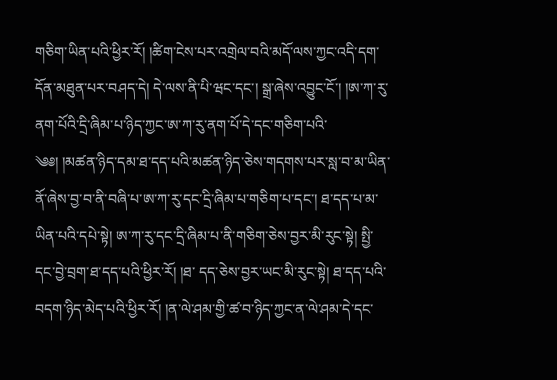གཅིག་ཡིན་པའི་ཕྱིར་རོ། །ཚིག་ངེས་པར་འགྲེལ་བའི་མདོ་ལས་ཀྱང་འདི་དག་དོན་མཐུན་པར་བཤད་དེ། དེ་ལས་ནི་པི་ཝང་དང་། སྒྲ་ཞེས་འབྱུང་ངོ་། །ཨ་ཀ་རུ་ནག་པོའི་དྲི་ཞིམ་པ་ཉིད་ཀྱང་ཨ་ཀ་རུ་ནག་པོ་དེ་དང་གཅིག་པའི་ ༄༅། །མཚན་ཉིད་དམ་ཐ་དད་པའི་མཚན་ཉིད་ཅེས་གདགས་པར་སླ་བ་མ་ཡིན་ནོ་ཞེས་བྱ་བ་ནི་བཞི་པ་ཨ་ཀ་རུ་དང་དྲི་ཞིམ་པ་གཅིག་པ་དང་། ཐ་དད་པ་མ་ཡིན་པའི་དཔེ་སྟེ། ཨ་ཀ་རུ་དང་དྲི་ཞིམ་པ་ནི་གཅིག་ཅེས་བྱར་མི་རུང་སྟེ། སྤྱི་དང་བྱེ་བྲག་ཐ་དད་པའི་ཕྱིར་རོ། །ཐ་ དད་ཅེས་བྱར་ཡང་མི་རུང་སྟེ། ཐ་དད་པའི་བདག་ཉིད་མེད་པའི་ཕྱིར་རོ། །ན་ལེ་ཤམ་གྱི་ཚ་བ་ཉིད་ཀྱང་ན་ལེ་ཤམ་དེ་དང་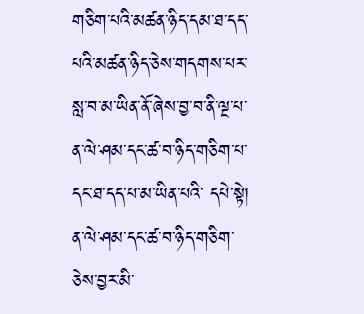གཅིག་པའི་མཚན་ཉིད་དམ་ཐ་དད་པའི་མཚན་ཉིད་ཅེས་གདགས་པར་སླ་བ་མ་ཡིན་ནོ་ཞེས་བྱ་བ་ནི་ལྔ་པ་ན་ལེ་ཤམ་དང་ཚ་བ་ཉིད་གཅིག་པ་དང་ཐ་དད་པ་མ་ཡིན་པའི་ དཔེ་སྟེ། ན་ལེ་ཤམ་དང་ཚ་བ་ཉིད་གཅིག་ཅེས་བྱར་མི་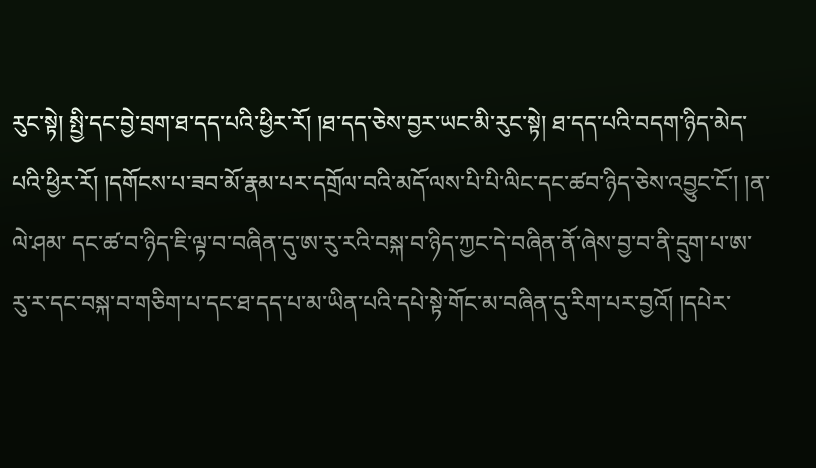རུང་སྟེ། སྤྱི་དང་བྱེ་བྲག་ཐ་དད་པའི་ཕྱིར་རོ། །ཐ་དད་ཅེས་བྱར་ཡང་མི་རུང་སྟེ། ཐ་དད་པའི་བདག་ཉིད་མེད་པའི་ཕྱིར་རོ། །དགོངས་པ་ཟབ་མོ་རྣམ་པར་དགྲོལ་བའི་མདོ་ལས་པི་པི་ལིང་དང་ཚབ་ཉིད་ཅེས་འབྱུང་ངོ་། །ན་ལེ་ཤམ་ དང་ཚ་བ་ཉིད་ཇི་ལྟ་བ་བཞིན་དུ་ཨ་རུ་རའི་བསྐ་བ་ཉིད་ཀྱང་དེ་བཞིན་ནོ་ཞེས་བྱ་བ་ནི་དྲུག་པ་ཨ་རུ་ར་དང་བསྐ་བ་གཅིག་པ་དང་ཐ་དད་པ་མ་ཡིན་པའི་དཔེ་སྟེ་གོང་མ་བཞིན་དུ་རིག་པར་བྱའོ། །དཔེར་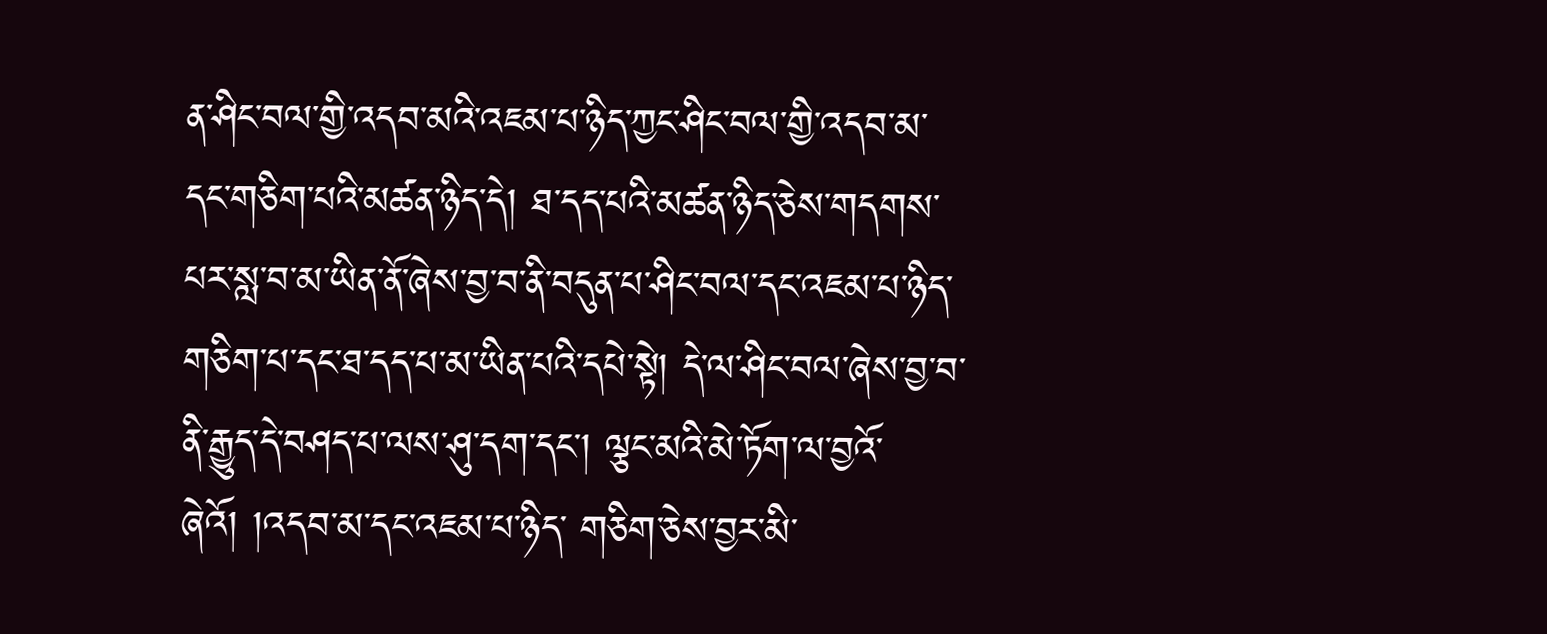ན་ཤིང་བལ་གྱི་འདབ་མའི་འཇམ་པ་ཉིད་ཀྱང་ཤིང་བལ་གྱི་འདབ་མ་དང་གཅིག་པའི་མཚན་ཉིད་དེ། ཐ་དད་པའི་མཚན་ཉིད་ཅེས་གདགས་པར་སླ་བ་མ་ཡིན་ནོ་ཞེས་བྱ་བ་ནི་བདུན་པ་ཤིང་བལ་དང་འཇམ་པ་ཉིད་གཅིག་པ་དང་ཐ་དད་པ་མ་ཡིན་པའི་དཔེ་སྟེ། དེ་ལ་ཤིང་བལ་ཞེས་བྱ་བ་ནི་རྒྱུད་དེ་བཤད་པ་ལས་ཤུ་དག་དང་། ལྕང་མའི་མེ་ཏོག་ལ་བྱའོ་ཞེའོ། །འདབ་མ་དང་འཇམ་པ་ཉིད་ གཅིག་ཅེས་བྱར་མི་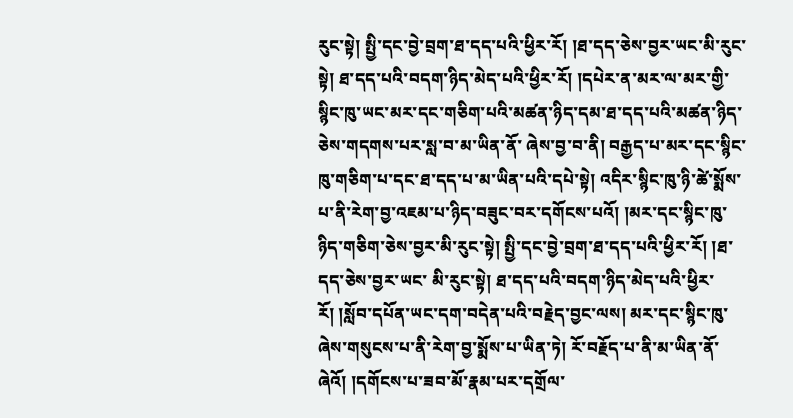རུང་སྟེ། སྤྱི་དང་བྱེ་བྲག་ཐ་དད་པའི་ཕྱིར་རོ། །ཐ་དད་ཅེས་བྱར་ཡང་མི་རུང་སྟེ། ཐ་དད་པའི་བདག་ཉིད་མེད་པའི་ཕྱིར་རོ། །དཔེར་ན་མར་ལ་མར་གྱི་སྙིང་ཁུ་ཡང་མར་དང་གཅིག་པའི་མཚན་ཉིད་དམ་ཐ་དད་པའི་མཚན་ཉིད་ཅེས་གདགས་པར་སླ་བ་མ་ཡིན་ནོ་ ཞེས་བྱ་བ་ནི། བརྒྱད་པ་མར་དང་སྙིང་ཁུ་གཅིག་པ་དང་ཐ་དད་པ་མ་ཡིན་པའི་དཔེ་སྟེ། འདིར་སྙིང་ཁུ་ཉི་ཚེ་སྨོས་པ་ནི་རེག་བྱ་འཇམ་པ་ཉིད་བཟུང་བར་དགོངས་པའོ། །མར་དང་སྙིང་ཁུ་ཉིད་གཅིག་ཅེས་བྱར་མི་རུང་སྟེ། སྤྱི་དང་བྱེ་བྲག་ཐ་དད་པའི་ཕྱིར་རོ། །ཐ་དད་ཅེས་བྱར་ཡང་ མི་རུང་སྟེ། ཐ་དད་པའི་བདག་ཉིད་མེད་པའི་ཕྱིར་རོ། །སློབ་དཔོན་ཡང་དག་བདེན་པའི་བརྗེད་བྱང་ལས། མར་དང་སྙིང་ཁུ་ཞེས་གསུངས་པ་ནི་རེག་བྱ་སྨོས་པ་ཡིན་ཏེ། རོ་བརྗོད་པ་ནི་མ་ཡིན་ནོ་ཞེའོ། །དགོངས་པ་ཟབ་མོ་རྣམ་པར་དགྲོལ་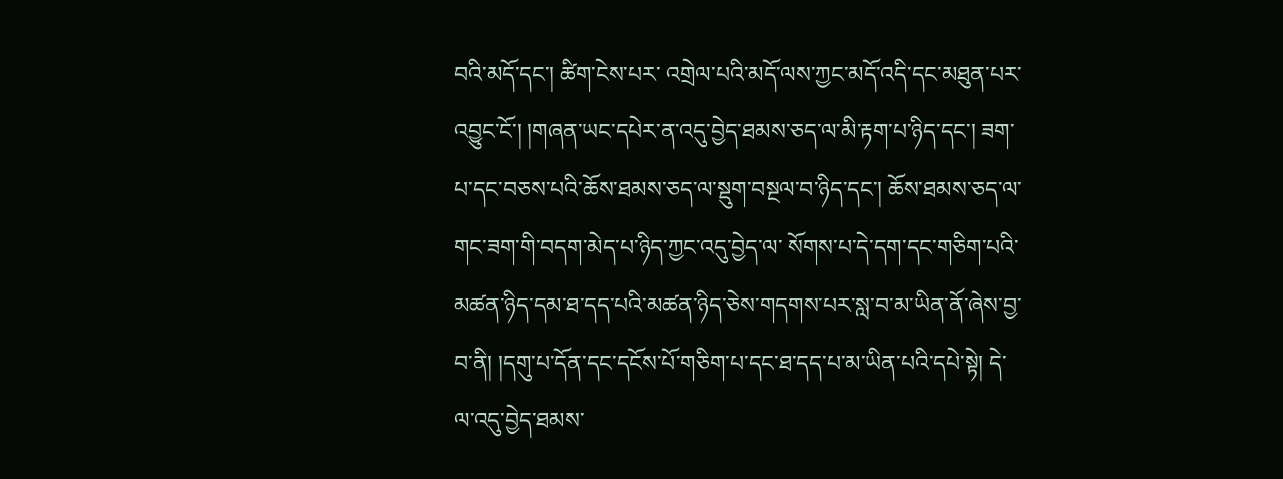བའི་མདོ་དང་། ཚིག་ངེས་པར་ འགྲེལ་པའི་མདོ་ལས་ཀྱང་མདོ་འདི་དང་མཐུན་པར་འབྱུང་ངོ་། །གཞན་ཡང་དཔེར་ན་འདུ་བྱེད་ཐམས་ཅད་ལ་མི་རྟག་པ་ཉིད་དང་། ཟག་པ་དང་བཅས་པའི་ཆོས་ཐམས་ཅད་ལ་སྡུག་བསྔལ་བ་ཉིད་དང་། ཆོས་ཐམས་ཅད་ལ་གང་ཟག་གི་བདག་མེད་པ་ཉིད་ཀྱང་འདུ་བྱེད་ལ་ སོགས་པ་དེ་དག་དང་གཅིག་པའི་མཚན་ཉིད་དམ་ཐ་དད་པའི་མཚན་ཉིད་ཅེས་གདགས་པར་སླ་བ་མ་ཡིན་ནོ་ཞེས་བྱ་བ་ནི། །དགུ་པ་དོན་དང་དངོས་པོ་གཅིག་པ་དང་ཐ་དད་པ་མ་ཡིན་པའི་དཔེ་སྟེ། དེ་ལ་འདུ་བྱེད་ཐམས་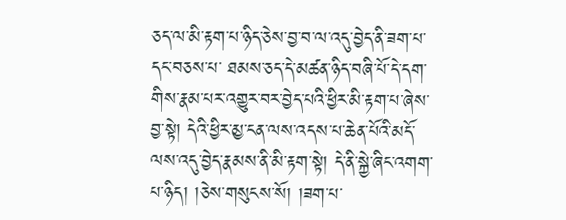ཅད་ལ་མི་རྟག་པ་ཉིད་ཅེས་བྱ་བ་ལ་འདུ་བྱེད་ནི་ཟག་པ་དང་བཅས་པ་ ཐམས་ཅད་དེ་མཚན་ཉིད་བཞི་པོ་དེ་དག་གིས་རྣམ་པར་འགྱུར་བར་བྱེད་པའི་ཕྱིར་མི་རྟག་པ་ཞེས་བྱ་སྟེ། དེའི་ཕྱིར་མྱ་ངན་ལས་འདས་པ་ཆེན་པོའི་མདོ་ལས་འདུ་བྱེད་རྣམས་ནི་མི་རྟག་སྟེ། དེ་ནི་སྐྱེ་ཞིང་འགག་པ་ཉིད། །ཅེས་གསུངས་སོ། །ཟག་པ་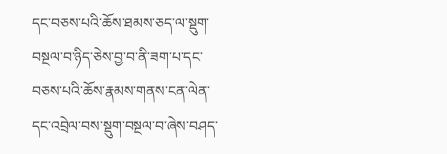དང་བཅས་པའི་ཆོས་ཐམས་ཅད་ལ་སྡུག་ བསྔལ་བ་ཉིད་ཅེས་བྱ་བ་ནི་ཟག་པ་དང་བཅས་པའི་ཆོས་རྣམས་གནས་ངན་ལེན་དང་འབྲེལ་བས་སྡུག་བསྔལ་བ་ཞེས་བཤད་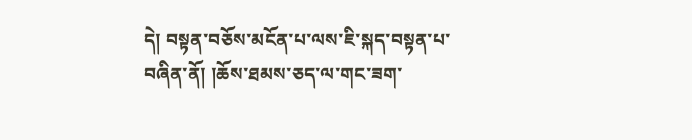དེ། བསྟན་བཅོས་མངོན་པ་ལས་ཇི་སྐད་བསྟན་པ་བཞིན་ནོ། །ཆོས་ཐམས་ཅད་ལ་གང་ཟག་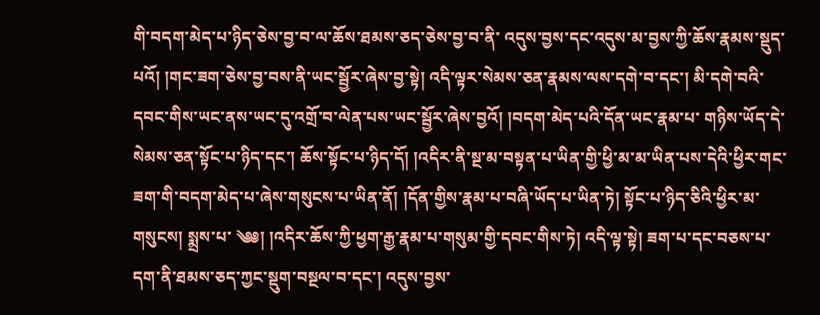གི་བདག་མེད་པ་ཉིད་ཅེས་བྱ་བ་ལ་ཆོས་ཐམས་ཅད་ཅེས་བྱ་བ་ནི་ འདུས་བྱས་དང་འདུས་མ་བྱས་ཀྱི་ཆོས་རྣམས་སྡུད་པའོ། །གང་ཟག་ཅེས་བྱ་བས་ནི་ཡང་སྦྱོར་ཞེས་བྱ་སྟེ། འདི་ལྟར་སེམས་ཅན་རྣམས་ལས་དགེ་བ་དང་། མི་དགེ་བའི་དབང་གིས་ཡང་ནས་ཡང་དུ་འགྲོ་བ་ལེན་པས་ཡང་སྦྱོར་ཞེས་བྱའོ། །བདག་མེད་པའི་དོན་ཡང་རྣམ་པ་ གཉིས་ཡོད་དེ་སེམས་ཅན་སྟོང་པ་ཉིད་དང་། ཆོས་སྟོང་པ་ཉིད་དོ། །འདིར་ནི་སྔ་མ་བསྟན་པ་ཡིན་གྱི་ཕྱི་མ་མ་ཡིན་པས་དེའི་ཕྱིར་གང་ཟག་གི་བདག་མེད་པ་ཞེས་གསུངས་པ་ཡིན་ནོ། །དོན་གྱིས་རྣམ་པ་བཞི་ཡོད་པ་ཡིན་ཏེ། སྟོང་པ་ཉིད་ཅིའི་ཕྱིར་མ་གསུངས། སྨྲས་པ་ ༄༅། །འདིར་ཆོས་ཀྱི་ཕྱག་རྒྱ་རྣམ་པ་གསུམ་གྱི་དབང་གིས་ཏེ། འདི་ལྟ་སྟེ། ཟག་པ་དང་བཅས་པ་དག་ནི་ཐམས་ཅད་ཀྱང་སྡུག་བསྔལ་བ་དང་། འདུས་བྱས་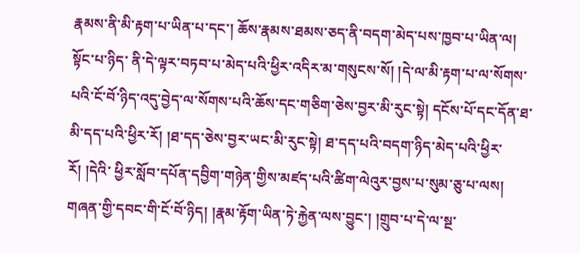རྣམས་ནི་མི་རྟག་པ་ཡིན་པ་དང་། ཆོས་རྣམས་ཐམས་ཅད་ནི་བདག་མེད་པས་ཁྱབ་པ་ཡིན་ལ། སྟོང་པ་ཉིད་ ནི་དེ་ལྟར་བཏབ་པ་མེད་པའི་ཕྱིར་འདིར་མ་གསུངས་སོ། །དེ་ལ་མི་རྟག་པ་ལ་སོགས་པའི་ངོ་བོ་ཉིད་འདུ་བྱེད་ལ་སོགས་པའི་ཆོས་དང་གཅིག་ཅེས་བྱར་མི་རུང་སྟེ། དངོས་པོ་དང་དོན་ཐ་མི་དད་པའི་ཕྱིར་རོ། །ཐ་དད་ཅེས་བྱར་ཡང་མི་རུང་སྟེ། ཐ་དད་པའི་བདག་ཉིད་མེད་པའི་ཕྱིར་རོ། །དེའི་ ཕྱིར་སློབ་དཔོན་དབྱིག་གཉེན་གྱིས་མཛད་པའི་ཚིག་ལེའུར་བྱས་པ་སུམ་ཅུ་པ་ལས། གཞན་གྱི་དབང་གི་ངོ་བོ་ཉིད། །རྣམ་རྟོག་ཡིན་ཏེ་རྐྱེན་ལས་བྱུང་། །གྲུབ་པ་དེ་ལ་སྔ་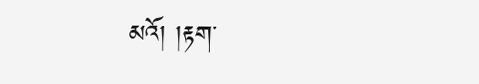མའོ། །རྟག་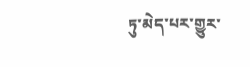ཏུ་མེད་པར་གྱུར་